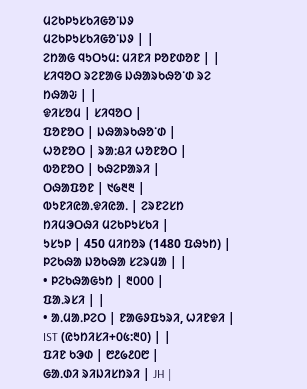ᱢᱮᱠᱞᱩᱥᱠᱤᱜᱚᱸᱡᱽ
ᱢᱮᱠᱞᱩᱥᱠᱤᱜᱚᱸᱡᱽ | |
ᱮᱴᱟᱜ ᱧᱩᱛᱩᱢ: ᱢᱤᱱᱤ ᱞᱚᱱᱰᱚᱱ | |
ᱥᱤᱧᱚᱛ ᱨᱮᱱᱟᱜ ᱡᱷᱟᱨᱠᱷᱚᱸᱰ ᱨᱮ ᱴᱷᱟᱶ | |
ᱫᱤᱥᱚᱢ | ᱥᱤᱧᱚᱛ |
ᱯᱚᱱᱚᱛ | ᱡᱷᱟᱨᱠᱷᱚᱸᱰ |
ᱦᱚᱱᱚᱛ | ᱨᱟᱺᱪᱤ ᱦᱚᱱᱚᱛ |
ᱵᱚᱱᱚᱛ | ᱠᱷᱮᱞᱟᱨᱤ |
ᱛᱷᱟᱯᱚᱱ | ᱑᱙᱓᱓ |
ᱵᱩᱱᱤᱭᱟᱹᱫᱤᱭᱟᱹ | ᱮᱨᱱᱮᱥᱴ ᱴᱤᱢᱳᱛᱷᱤ ᱢᱮᱠᱞᱩᱥᱠᱤ |
ᱩᱥᱩᱞ | 450 ᱢᱤᱴᱚᱨ (1480 ᱯᱷᱩᱴ) |
ᱞᱮᱠᱷᱟ ᱡᱚᱠᱷᱟ ᱥᱮᱨᱢᱟ | |
• ᱞᱮᱠᱷᱟᱜᱩᱴ | ᱓᱐᱐᱐ |
ᱯᱟᱹᱨᱥᱤ | |
• ᱟᱹᱢᱟᱹᱞᱮᱛ | ᱱᱟᱜᱽᱯᱩᱨᱤ, ᱦᱤᱱᱫᱤ |
IST (ᱭᱩᱴᱤᱥᱤ+᱐᱕:᱓᱐) | |
ᱯᱤᱱ ᱠᱳᱰ | ᱘᱒᱙᱒᱐᱘ |
ᱜᱟᱹᱰᱤ ᱨᱤᱡᱤᱥᱴᱨᱤ | JH |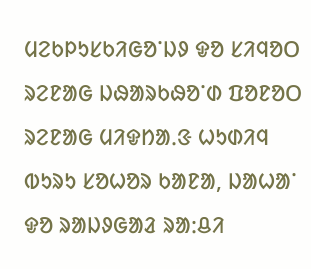ᱢᱮᱠᱞᱩᱥᱠᱤᱜᱚᱸᱡᱽ ᱫᱚ ᱥᱤᱧᱚᱛ ᱨᱮᱱᱟᱜ ᱡᱷᱟᱨᱠᱷᱚᱸᱰ ᱯᱚᱱᱚᱛ ᱨᱮᱱᱟᱜ ᱢᱤᱫᱴᱟᱹᱝ ᱦᱩᱰᱤᱧ ᱵᱩᱨᱩ ᱥᱚᱦᱚᱨ ᱠᱟᱱᱟ, ᱡᱟᱦᱟᱸ ᱫᱚ ᱨᱟᱡᱽᱜᱟᱲ ᱨᱟᱺᱪᱤ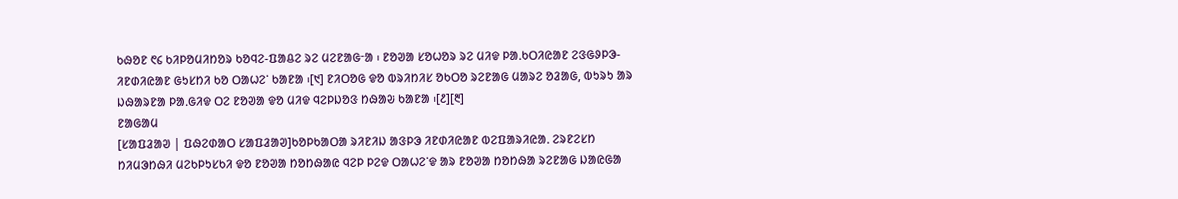ᱠᱷᱚᱱ ᱖᱔ ᱠᱤᱞᱚᱢᱤᱴᱚᱨ ᱠᱚᱧᱮ-ᱯᱟᱪᱮ ᱨᱮ ᱢᱮᱱᱟᱜᱼᱟ ᱾ ᱱᱚᱣᱟ ᱥᱚᱦᱚᱨ ᱨᱮ ᱢᱤᱫ ᱞᱟᱹᱠᱛᱤᱭᱟᱱ ᱮᱝᱜᱽᱞᱳ-ᱤᱱᱰᱤᱭᱟᱱ ᱜᱩᱥᱴᱤ ᱠᱚ ᱛᱟᱦᱮᱸ ᱠᱟᱱᱟ ᱾[᱑] ᱱᱤᱛᱚᱜ ᱫᱚ ᱵᱨᱤᱴᱤᱥ ᱚᱠᱛᱚ ᱨᱮᱱᱟᱜ ᱢᱟᱨᱮ ᱚᱲᱟᱜ, ᱵᱩᱨᱩ ᱟᱨ ᱡᱷᱟᱨᱱᱟ ᱞᱟᱹᱜᱤᱫ ᱛᱮ ᱱᱚᱣᱟ ᱫᱚ ᱢᱤᱫ ᱧᱮᱞᱡᱚᱝ ᱴᱷᱟᱶ ᱠᱟᱱᱟ ᱾[᱒][᱓]
ᱱᱟᱜᱟᱢ
[ᱥᱟᱯᱲᱟᱣ | ᱯᱷᱮᱰᱟᱛ ᱥᱟᱯᱲᱟᱣ]ᱠᱚᱞᱠᱟᱛᱟ ᱨᱤᱱᱤᱡ ᱟᱝᱞᱳ ᱤᱱᱰᱤᱭᱟᱱ ᱵᱮᱯᱟᱨᱤᱭᱟᱹ ᱮᱨᱱᱮᱥᱴ ᱴᱤᱢᱳᱴᱷᱤ ᱢᱮᱠᱞᱩᱥᱠᱤ ᱫᱚ ᱱᱚᱣᱟ ᱴᱚᱴᱷᱟᱭ ᱧᱮᱞ ᱞᱮᱫ ᱛᱟᱦᱮᱸᱫ ᱟᱨ ᱱᱚᱣᱟ ᱴᱚᱴᱷᱟ ᱨᱮᱱᱟᱜ ᱡᱟᱭᱜᱟ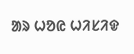ᱟᱨ ᱦᱚᱭ ᱦᱤᱥᱤᱫ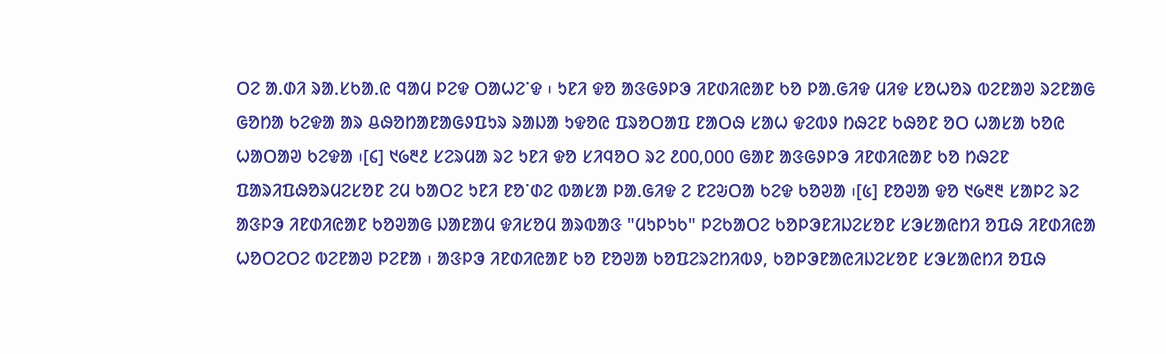ᱛᱮ ᱟᱹᱰᱤ ᱨᱟᱹᱥᱠᱟᱹᱭ ᱧᱟᱢ ᱞᱮᱫ ᱛᱟᱦᱮᱸᱫ ᱾ ᱩᱱᱤ ᱫᱚ ᱟᱝᱜᱽᱞᱳ ᱤᱱᱰᱤᱭᱟᱱ ᱠᱚ ᱞᱟᱹᱜᱤᱫ ᱢᱤᱫ ᱥᱚᱦᱚᱨ ᱵᱮᱱᱟᱣ ᱨᱮᱱᱟᱜ ᱜᱚᱴᱟ ᱠᱮᱫᱟ ᱟᱨ ᱪᱷᱚᱴᱟᱱᱟᱜᱽᱯᱩᱨ ᱨᱟᱡᱟ ᱩᱫᱚᱭ ᱯᱨᱚᱛᱟᱯ ᱱᱟᱛᱷ ᱥᱟᱦ ᱫᱮᱵᱽ ᱴᱷᱮᱱ ᱠᱷᱚᱱ ᱚᱛ ᱦᱟᱥᱟ ᱠᱚᱭ ᱦᱟᱛᱟᱣ ᱠᱮᱫᱟ ᱾[᱔] ᱑᱙᱓᱒ ᱥᱮᱨᱢᱟ ᱨᱮ ᱩᱱᱤ ᱫᱚ ᱥᱤᱧᱚᱛ ᱨᱮ ᱒᱐᱐,᱐᱐᱐ ᱜᱟᱱ ᱟᱝᱜᱽᱞᱳ ᱤᱱᱰᱤᱭᱟᱱ ᱠᱚ ᱴᱷᱮᱱ ᱯᱟᱨᱤᱯᱷᱚᱨᱢᱮᱥᱚᱱ ᱮᱢ ᱠᱟᱛᱮ ᱩᱱᱤ ᱱᱚᱸᱰᱮ ᱵᱟᱥᱟ ᱞᱟᱹᱜᱤᱫ ᱮ ᱱᱮᱶᱛᱟ ᱠᱮᱫ ᱠᱚᱣᱟ ᱾[᱕] ᱱᱚᱣᱟ ᱫᱚ ᱑᱙᱓᱓ ᱥᱟᱞᱮ ᱨᱮ ᱟᱝᱞᱳ ᱤᱱᱰᱤᱭᱟᱱ ᱠᱚᱣᱟᱜ ᱡᱟᱱᱟᱢ ᱫᱤᱥᱚᱢ ᱟᱨᱵᱟᱝ "ᱢᱩᱞᱩᱠ" ᱞᱮᱠᱟᱛᱮ ᱠᱚᱞᱳᱱᱤᱡᱮᱥᱚᱱ ᱥᱳᱥᱟᱭᱴᱤ ᱚᱯᱷ ᱤᱱᱰᱤᱭᱟ ᱦᱚᱛᱮᱛᱮ ᱵᱮᱱᱟᱣ ᱞᱮᱱᱟ ᱾ ᱟᱝᱞᱳ ᱤᱱᱰᱤᱭᱟᱱ ᱠᱚ ᱱᱚᱣᱟ ᱠᱚᱯᱮᱨᱮᱴᱤᱵᱽ, ᱠᱚᱞᱳᱱᱟᱭᱤᱡᱮᱥᱚᱱ ᱥᱳᱥᱟᱭᱴᱤ ᱚᱯᱷ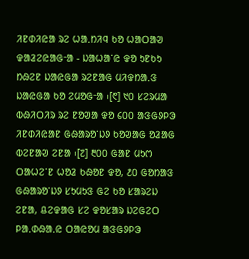ᱤᱱᱰᱤᱭᱟ ᱨᱮ ᱦᱟᱹᱴᱤᱧ ᱠᱚ ᱦᱟᱛᱟᱣ ᱫᱟᱲᱮᱭᱟᱜᱼᱟ - ᱡᱟᱦᱟᱸᱭ ᱫᱚ ᱩᱱᱠᱩ ᱴᱷᱮᱱ ᱡᱟᱭᱜᱟ ᱨᱮᱱᱟᱜ ᱢᱤᱫᱴᱟᱹᱝ ᱡᱟᱭᱜᱟ ᱠᱚ ᱮᱢᱚᱜᱼᱟ ᱾[᱖] ᱑᱐ ᱥᱮᱨᱢᱟ ᱵᱷᱤᱛᱤᱨ ᱨᱮ ᱱᱚᱣᱟ ᱫᱚ ᱔᱐᱐ ᱟᱝᱜᱽᱞᱳ ᱤᱱᱰᱤᱭᱟᱱ ᱜᱷᱟᱨᱚᱸᱡᱽ ᱠᱚᱣᱟᱜ ᱚᱲᱟᱜ ᱵᱮᱱᱟᱣ ᱮᱱᱟ ᱾[᱗] ᱓᱐᱐ ᱜᱟᱱ ᱢᱩᱬ ᱛᱟᱦᱮᱸᱱ ᱦᱚᱲ ᱠᱷᱚᱱ ᱫᱚ, ᱒᱐ ᱜᱚᱴᱟᱝ ᱜᱷᱟᱨᱚᱸᱡᱽ ᱥᱩᱢᱩᱝ ᱜᱮ ᱠᱚ ᱥᱟᱨᱮᱡ ᱮᱱᱟ, ᱪᱮᱫᱟᱜ ᱥᱮ ᱫᱚᱥᱟᱨ ᱡᱮᱜᱮᱛ ᱞᱟᱹᱰᱷᱟᱹᱭ ᱛᱟᱭᱚᱢ ᱟᱝᱜᱽᱞᱳ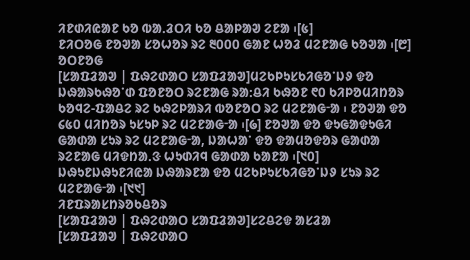ᱤᱱᱰᱤᱭᱟᱱ ᱠᱚ ᱵᱟᱹᱲᱛᱤ ᱠᱚ ᱪᱟᱞᱟᱣ ᱮᱱᱟ ᱾[᱕]
ᱱᱤᱛᱚᱜ ᱱᱚᱣᱟ ᱥᱚᱦᱚᱨ ᱨᱮ ᱓᱐᱐᱐ ᱜᱟᱱ ᱦᱚᱲ ᱢᱮᱱᱟᱜ ᱠᱚᱣᱟ ᱾[᱘]
ᱚᱛᱱᱚᱜ
[ᱥᱟᱯᱲᱟᱣ | ᱯᱷᱮᱰᱟᱛ ᱥᱟᱯᱲᱟᱣ]ᱢᱮᱠᱞᱩᱥᱠᱤᱜᱚᱸᱡᱽ ᱫᱚ ᱡᱷᱟᱨᱠᱷᱚᱸᱰ ᱯᱚᱱᱚᱛ ᱨᱮᱱᱟᱜ ᱨᱟᱺᱪᱤ ᱠᱷᱚᱱ ᱖᱐ ᱠᱤᱞᱚᱢᱤᱴᱚᱨ ᱠᱚᱧᱮ-ᱯᱟᱪᱮ ᱨᱮ ᱠᱷᱮᱞᱟᱨᱤ ᱵᱚᱱᱚᱛ ᱨᱮ ᱢᱮᱱᱟᱜᱼᱟ ᱾ ᱱᱚᱣᱟ ᱫᱚ ᱔᱕᱐ ᱢᱤᱴᱚᱨ ᱩᱥᱩᱞ ᱨᱮ ᱢᱮᱱᱟᱜᱼᱟ ᱾[᱙] ᱱᱚᱣᱟ ᱫᱚ ᱫᱩᱜᱟᱫᱩᱜᱤ ᱜᱟᱰᱟ ᱥᱩᱨ ᱨᱮ ᱢᱮᱱᱟᱜᱼᱟ, ᱡᱟᱦᱟᱸ ᱫᱚ ᱫᱟᱢᱚᱫᱚᱨ ᱜᱟᱰᱟ ᱨᱮᱱᱟᱜ ᱢᱤᱫᱴᱟᱹᱝ ᱦᱩᱰᱤᱧ ᱜᱟᱰᱟ ᱠᱟᱱᱟ ᱾[᱑᱐] ᱡᱷᱩᱱᱡᱷᱩᱱᱤᱭᱟ ᱡᱷᱟᱨᱱᱟ ᱫᱚ ᱢᱮᱠᱞᱩᱥᱠᱤᱜᱚᱸᱡᱽ ᱥᱩᱨ ᱨᱮ ᱢᱮᱱᱟᱜᱼᱟ ᱾[᱑᱑]
ᱤᱱᱯᱨᱟᱥᱴᱨᱚᱠᱪᱚᱨ
[ᱥᱟᱯᱲᱟᱣ | ᱯᱷᱮᱰᱟᱛ ᱥᱟᱯᱲᱟᱣ]ᱥᱮᱪᱮᱫ ᱟᱥᱲᱟ
[ᱥᱟᱯᱲᱟᱣ | ᱯᱷᱮᱰᱟᱛ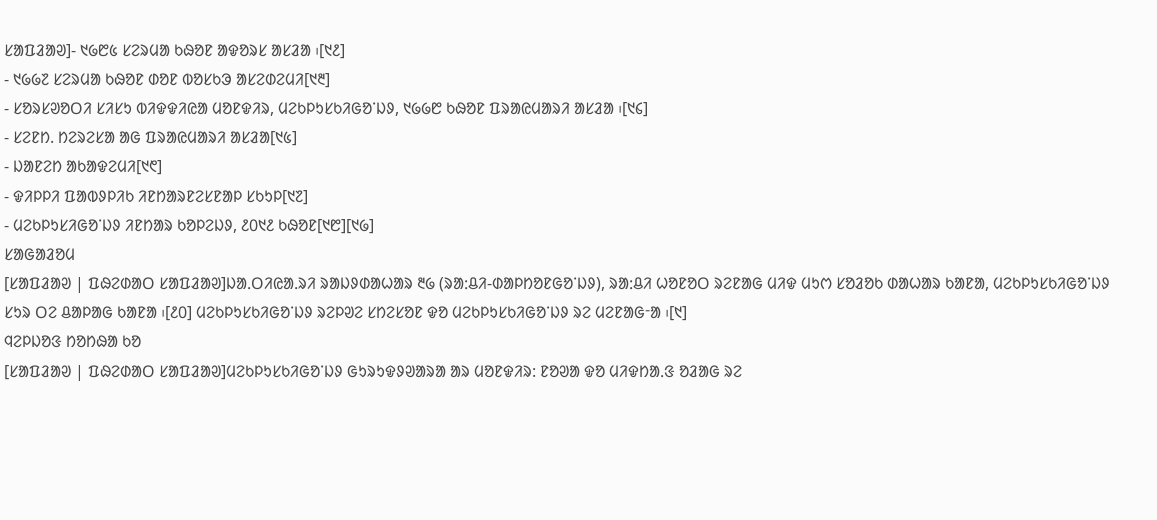ᱥᱟᱯᱲᱟᱣ]- ᱑᱙᱘᱕ ᱥᱮᱨᱢᱟ ᱠᱷᱚᱱ ᱟᱫᱚᱨᱥ ᱟᱥᱲᱟ ᱾[᱑᱒]
- ᱑᱙᱙᱗ ᱥᱮᱨᱢᱟ ᱠᱷᱚᱱ ᱰᱚᱱ ᱵᱚᱥᱠᱳ ᱟᱥᱮᱰᱮᱢᱤ[᱑᱓]
- ᱥᱚᱨᱥᱣᱚᱛᱤ ᱥᱤᱥᱩ ᱵᱤᱫᱫᱤᱭᱟ ᱢᱚᱱᱫᱤᱨ, ᱢᱮᱠᱞᱩᱥᱠᱤᱜᱚᱸᱡᱽ, ᱑᱙᱙᱘ ᱠᱷᱚᱱ ᱯᱨᱟᱭᱢᱟᱨᱤ ᱟᱥᱲᱟ ᱾[᱑᱔]
- ᱥᱮᱱᱴ. ᱴᱮᱨᱮᱥᱟ ᱟᱜ ᱯᱨᱟᱭᱢᱟᱨᱤ ᱟᱥᱲᱟ[᱑᱕]
- ᱡᱟᱱᱮᱴ ᱟᱠᱟᱫᱮᱢᱤ[᱑᱖]
- ᱫᱤᱞᱞᱤ ᱯᱟᱵᱽᱞᱤᱠ ᱤᱱᱴᱟᱨᱱᱮᱥᱱᱟᱞ ᱥᱠᱩᱞ[᱑᱗]
- ᱢᱮᱠᱞᱩᱥᱤᱜᱚᱸᱡᱽ ᱤᱱᱴᱟᱨ ᱠᱚᱞᱮᱡᱽ, ᱒᱐᱑᱒ ᱠᱷᱚᱱ[᱑᱘][᱑᱙]
ᱥᱟᱜᱟᱲᱚᱢ
[ᱥᱟᱯᱲᱟᱣ | ᱯᱷᱮᱰᱟᱛ ᱥᱟᱯᱲᱟᱣ]ᱡᱟᱹᱛᱤᱭᱟᱹᱨᱤ ᱨᱟᱡᱽᱰᱟᱦᱟᱨ ᱓᱙ (ᱨᱟᱺᱪᱤ-ᱰᱟᱞᱴᱚᱱᱜᱚᱸᱡᱽ), ᱨᱟᱺᱪᱤ ᱦᱚᱱᱚᱛ ᱨᱮᱱᱟᱜ ᱢᱤᱫ ᱢᱩᱬ ᱥᱚᱲᱚᱠ ᱰᱟᱦᱟᱨ ᱠᱟᱱᱟ, ᱢᱮᱠᱞᱩᱥᱠᱤᱜᱚᱸᱡᱽ ᱥᱩᱨ ᱛᱮ ᱪᱟᱞᱟᱜ ᱠᱟᱱᱟ ᱾[᱒᱐] ᱢᱮᱠᱞᱩᱥᱠᱤᱜᱚᱸᱡᱽ ᱨᱮᱞᱣᱮ ᱥᱴᱮᱥᱚᱱ ᱫᱚ ᱢᱮᱠᱞᱩᱥᱠᱤᱜᱚᱸᱡᱽ ᱨᱮ ᱢᱮᱱᱟᱜᱼᱟ ᱾[᱑]
ᱧᱮᱞᱡᱚᱝ ᱴᱚᱴᱷᱟ ᱠᱚ
[ᱥᱟᱯᱲᱟᱣ | ᱯᱷᱮᱰᱟᱛ ᱥᱟᱯᱲᱟᱣ]ᱢᱮᱠᱞᱩᱥᱠᱤᱜᱚᱸᱡᱽ ᱜᱩᱨᱩᱫᱽᱣᱟᱨᱟ ᱟᱨ ᱢᱚᱱᱫᱤᱨ: ᱱᱚᱣᱟ ᱫᱚ ᱢᱤᱫᱴᱟᱹᱝ ᱚᱲᱟᱜ ᱨᱮ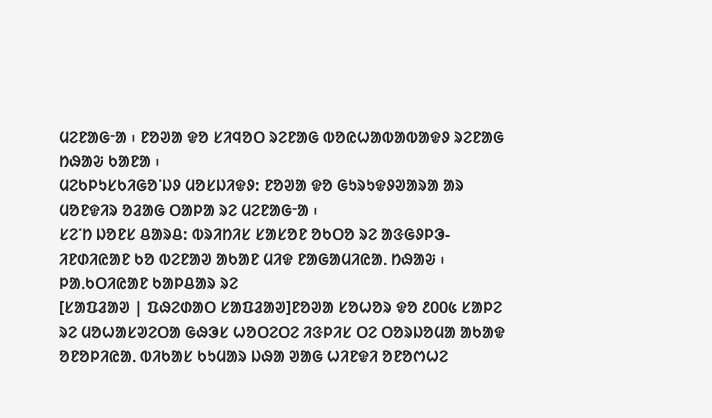ᱢᱮᱱᱟᱜᱼᱟ ᱾ ᱱᱚᱣᱟ ᱫᱚ ᱥᱤᱧᱚᱛ ᱨᱮᱱᱟᱜ ᱵᱚᱭᱦᱟᱵᱟᱵᱟᱫᱽ ᱨᱮᱱᱟᱜ ᱴᱷᱟᱶ ᱠᱟᱱᱟ ᱾
ᱢᱮᱠᱞᱩᱥᱠᱤᱜᱚᱸᱡᱽ ᱢᱚᱥᱡᱤᱫᱽ: ᱱᱚᱣᱟ ᱫᱚ ᱜᱩᱨᱩᱫᱽᱣᱟᱨᱟ ᱟᱨ ᱢᱚᱱᱫᱤᱨ ᱚᱲᱟᱜ ᱛᱟᱞᱟ ᱨᱮ ᱢᱮᱱᱟᱜᱼᱟ ᱾
ᱥᱮᱸᱴ ᱡᱚᱱᱥ ᱪᱟᱨᱪ: ᱵᱨᱤᱴᱤᱥ ᱥᱟᱥᱚᱱ ᱚᱠᱛᱚ ᱨᱮ ᱟᱝᱜᱽᱞᱳ-ᱤᱱᱰᱤᱭᱟᱱ ᱠᱚ ᱵᱮᱱᱟᱣ ᱟᱠᱟᱱ ᱢᱤᱫ ᱱᱟᱜᱟᱢᱤᱭᱟᱹ ᱴᱷᱟᱶ ᱾
ᱞᱟᱹᱠᱛᱤᱭᱟᱱ ᱠᱟᱞᱪᱟᱨ ᱨᱮ
[ᱥᱟᱯᱲᱟᱣ | ᱯᱷᱮᱰᱟᱛ ᱥᱟᱯᱲᱟᱣ]ᱱᱚᱣᱟ ᱥᱚᱦᱚᱨ ᱫᱚ ᱒᱐᱐᱕ ᱥᱟᱞᱮ ᱨᱮ ᱢᱚᱦᱟᱥᱣᱮᱛᱟ ᱜᱷᱳᱥ ᱦᱚᱛᱮᱛᱮ ᱤᱝᱞᱤᱥ ᱛᱮ ᱛᱚᱨᱡᱚᱢᱟ ᱟᱠᱟᱫ ᱚᱱᱚᱞᱤᱭᱟᱹ ᱵᱤᱠᱟᱥ ᱠᱩᱢᱟᱨ ᱡᱷᱟ ᱣᱟᱜ ᱦᱤᱱᱫᱤ ᱚᱱᱚᱬᱦᱮ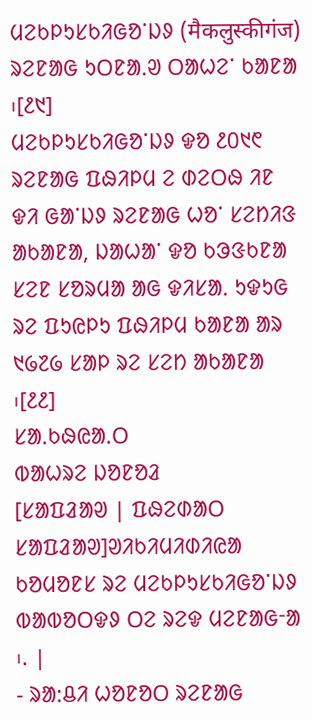ᱢᱮᱠᱞᱩᱥᱠᱤᱜᱚᱸᱡᱽ (मैकलुस्कीगंज) ᱨᱮᱱᱟᱜ ᱩᱛᱱᱟᱹᱣ ᱛᱟᱦᱮᱸ ᱠᱟᱱᱟ ᱾[᱒᱑]
ᱢᱮᱠᱞᱩᱥᱠᱤᱜᱚᱸᱡᱽ ᱫᱚ ᱒᱐᱑᱖ ᱨᱮᱱᱟᱜ ᱯᱷᱤᱞᱢ ᱮ ᱰᱮᱛᱷ ᱤᱱ ᱫᱤ ᱜᱟᱸᱡᱽ ᱨᱮᱱᱟᱜ ᱦᱚᱸ ᱥᱮᱴᱤᱝ ᱟᱠᱟᱱᱟ, ᱡᱟᱦᱟᱸ ᱫᱚ ᱠᱳᱝᱠᱱᱟ ᱥᱮᱱ ᱥᱚᱨᱢᱟ ᱟᱜ ᱫᱤᱥᱟᱹ ᱩᱫᱩᱜ ᱨᱮ ᱯᱩᱭᱞᱩ ᱯᱷᱤᱞᱢ ᱠᱟᱱᱟ ᱟᱨ ᱑᱙᱗᱙ ᱥᱟᱞ ᱨᱮ ᱥᱮᱴ ᱟᱠᱟᱱᱟ ᱾[᱒᱒]
ᱥᱟᱹᱠᱷᱭᱟᱹᱛ
ᱵᱟᱦᱨᱮ ᱡᱚᱱᱚᱲ
[ᱥᱟᱯᱲᱟᱣ | ᱯᱷᱮᱰᱟᱛ ᱥᱟᱯᱲᱟᱣ]ᱣᱤᱠᱤᱢᱤᱰᱤᱭᱟ ᱠᱚᱢᱚᱱᱥ ᱨᱮ ᱢᱮᱠᱞᱩᱥᱠᱤᱜᱚᱸᱡᱽ ᱵᱟᱵᱚᱛᱫᱽ ᱛᱮ ᱨᱮᱫ ᱢᱮᱱᱟᱜᱼᱟ ᱾. |
- ᱨᱟᱺᱪᱤ ᱦᱚᱱᱚᱛ ᱨᱮᱱᱟᱜ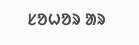ᱥᱚᱦᱚᱨ ᱟᱨ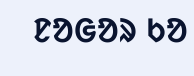ᱱᱚᱜᱚᱨ ᱠᱚ